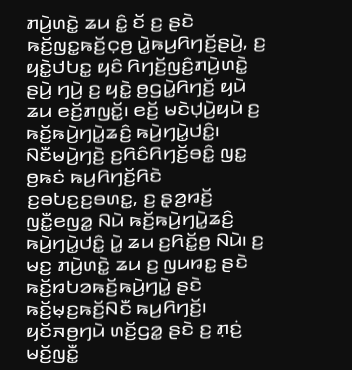ꤊꤣꤧ꤬ꤛꤢꤧ꤭ ꤘꤣ ꤢꤨ꤭ ꤢꤩ ꤢ꤬ ꤔꤢꤧ ꤒꤢꤩ꤬ꤜꤢ꤭ꤒꤢꤩ꤬ꤍ꤫ꤥ꤬ ꤣꤧ꤭ꤒꤣ꤬ꤖꤚꤢꤩ꤬ꤔꤣꤧ꤬, ꤢ꤬ ꤟꤢꤧ꤭ꤓꤝꤢ꤭ ꤟꤢꤨ ꤖꤚꤢꤩ꤬ꤜꤢꤨ꤬ꤊꤣꤧ꤬ꤛꤢꤧ꤭ ꤔꤣꤧ꤬ ꤚꤣꤧ꤬ ꤢ꤬ ꤟꤢꤧ꤭ ꤥ꤬ꤞꤣꤧ꤭ꤖꤚꤢꤩ꤬ ꤟꤣꤧ ꤘꤣ ꤕꤢꤩ꤬ꤊꤜꤢꤩ꤭꤯ ꤕꤢꤩ꤬ ꤗꤢꤧꤓ꤫ꤣꤧ꤬ꤟꤣꤧ ꤢ꤬ ꤒꤢꤩ꤬ꤒꤣꤧ꤬ꤚꤣꤧ꤭ꤘꤢꤨ꤬ ꤒꤣꤧ꤬ꤚꤣꤧ꤭ꤓꤢꤨ꤭꤯ ꤡꤢꤪꤗꤣꤧ꤬ꤚꤢꤧ꤬ ꤢ꤬ꤖꤢꤨꤖꤚꤢꤩ꤬ꤋꤢꤨ꤭ ꤜꤢ꤭ ꤥ꤬ꤒꤢꤦ ꤒꤣ꤬ꤖꤚꤢꤩ꤬ꤖꤢꤧ ꤢ꤬ꤋꤝꤢ꤬ꤢ꤬ꤋꤛꤢ꤭, ꤢ꤬ ꤔ꤫ꤤ꤬ꤙꤢꤩ꤬ ꤜꤢꤪ꤭ꤕꤜꤤ꤭ ꤡꤣꤧ ꤒꤢꤩ꤬ꤒꤣꤧ꤬ꤚꤣꤧ꤭ꤘꤢꤨ꤬ ꤒꤣꤧ꤬ꤚꤣꤧ꤭ꤓꤢꤨ꤭ ꤣꤧ꤭ ꤘꤣ ꤢ꤬ꤖꤢꤩ꤭ꤥ꤬ ꤡꤣꤧ꤯ ꤢ꤬ ꤗꤢ꤬ ꤊꤣꤧ꤬ꤛꤢꤧ꤭ ꤘꤣ ꤢ꤬ ꤜꤣꤙꤢ꤭ ꤔꤢꤧ ꤒꤢꤩ꤬ꤙꤝꤤꤒꤢꤩ꤬ꤒꤣꤧ꤬ꤚꤣꤧ꤭ ꤔꤢꤧ ꤒꤢꤩ꤬ꤗ꤫ꤢ꤬ꤒꤢꤩ꤬ꤡꤢꤪ ꤒꤣ꤬ꤖꤚꤢꤩ꤬꤯
ꤟꤢꤩꤏꤥ꤬ꤚꤣꤧ ꤛꤢꤩ꤬ꤞꤤ꤭ ꤔꤢꤧ ꤢ꤬ ꤊ꤫ꤢꤦ꤬ ꤗꤢꤩ꤬ꤜꤢꤪ꤭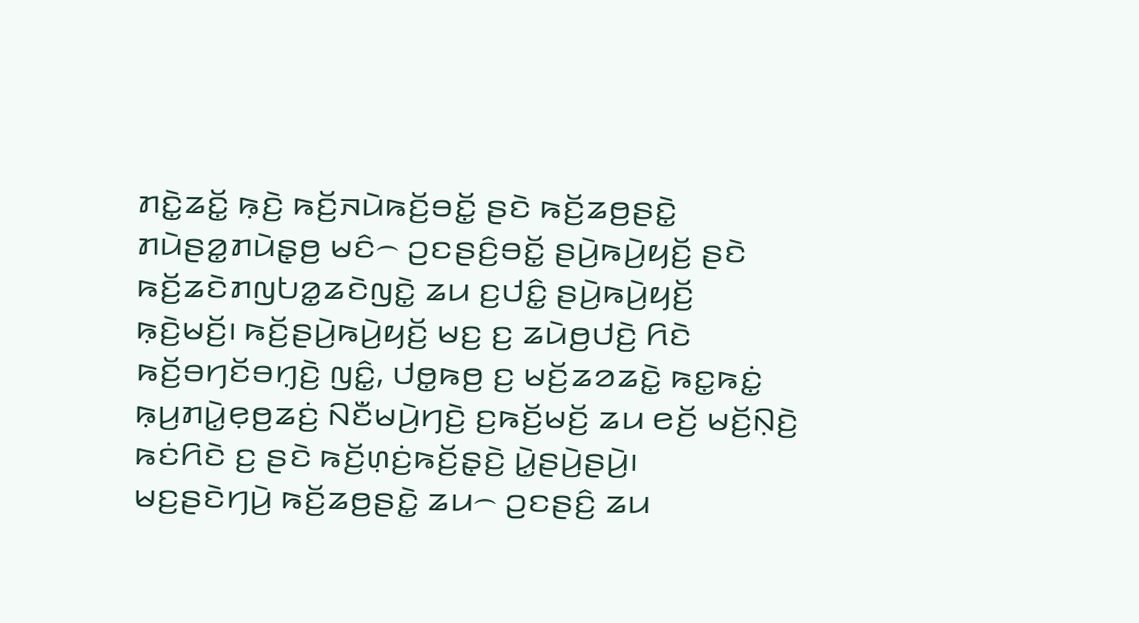ꤊꤢꤧ꤭ꤘꤢꤩ꤭ ꤒ꤫ꤢꤧ꤬ ꤒꤢꤩ꤬ꤏꤣꤧꤒꤢꤩ꤬ꤋꤢꤩ꤭ ꤔꤢꤧ ꤒꤢꤩ꤬ꤘꤥ꤬ꤔꤢꤧ꤭ ꤊꤣꤧꤔꤤ꤭ꤊꤣꤧꤔ꤫ꤥ꤬ ꤗꤢꤨ꤮ ꤑꤢꤔꤢꤨ꤬ꤋꤢꤩ꤭ ꤔꤣꤧ꤬ꤒꤣꤧ꤬ꤟꤢꤩ꤬ ꤔꤢꤧ ꤒꤢꤩ꤬ꤘꤢꤧꤊꤜꤝꤤ꤭ꤘꤢꤧꤜꤢꤧ꤭ ꤘꤣ ꤢ꤬ꤓꤢꤨ꤭ ꤔꤣꤧ꤬ꤒꤣꤧ꤬ꤟꤢꤩ꤬ ꤒ꤫ꤢꤧ꤬ꤗꤢꤩ꤬꤯ ꤒꤢꤩ꤬ꤔꤣꤧ꤬ꤒꤣꤧ꤬ꤟꤢꤩ꤬ ꤗꤢ꤬ ꤢ꤬ ꤘꤣꤧꤥ꤬ꤓꤢꤧ꤬ ꤖꤢꤧ ꤒꤢꤩ꤬ꤋꤚꤢꤩꤋꤚ꤫ꤢꤧ꤬ ꤜꤢꤨ꤭, ꤓꤥ꤭ꤒꤥ꤬ ꤢ꤬ ꤗꤢꤩ꤬ꤘꤤꤘꤢꤧ꤭ ꤒꤢ꤭ꤒꤢꤦ꤭ ꤒ꤫ꤣ꤬ꤊꤣꤧ꤭ꤕ꤫ꤥ꤬ꤘꤢꤦ꤬ ꤡꤢꤪꤗꤣꤧ꤬ꤚꤢꤧ꤬ ꤢ꤬ꤒꤢꤩ꤬ꤗꤢꤩ꤬ ꤘꤣ ꤕꤢꤩ꤬ ꤗꤢꤩ꤬ꤡ꤫ꤢꤧ꤬ ꤒꤢꤦꤖꤢꤧ ꤢ꤬ ꤔꤢꤧ ꤒꤢꤩ꤬ꤛ꤫ꤢꤦ꤬ꤒꤢꤩ꤬ꤔ꤫ꤢꤧ꤬ ꤣꤧ꤭ꤔꤣꤧ꤬ꤔꤣꤧ꤬꤯
ꤗꤢ꤬ꤔꤢꤧꤚꤣꤧ꤬ ꤒꤢꤩ꤬ꤘꤥ꤬ꤔꤢꤧ꤭ ꤘꤣ꤮ ꤑꤢꤔꤢꤨ꤬ ꤘꤣ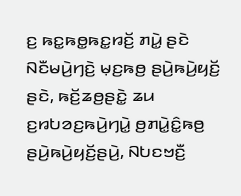ꤢ꤬ ꤒꤢ꤭ꤒꤥ꤭ꤒꤢ꤭ꤙꤢꤩ꤬ ꤊꤣꤧ꤭ ꤔꤢꤧ ꤡꤢꤪꤗꤣꤧ꤬ꤚꤢꤧ꤬ ꤗ꤫ꤢ꤬ꤒꤥ꤬ ꤔꤣꤧ꤬ꤒꤣꤧ꤬ꤟꤢꤩ꤬ ꤔꤢꤧ, ꤒꤢꤩ꤬ꤘꤥ꤬ꤔꤢꤧ꤭ ꤘꤣ ꤢ꤬ꤙꤝꤤꤢ꤬ꤒꤣꤧ꤬ꤚꤣꤧ꤭ ꤥ꤬ꤊꤣꤧ꤭ꤢꤨ꤭ꤒꤥ꤬ ꤔꤣꤧ꤬ꤒꤣꤧ꤬ꤟꤢꤩ꤬ꤔꤣꤧ꤬, ꤡꤝꤢꤠꤢꤪ꤬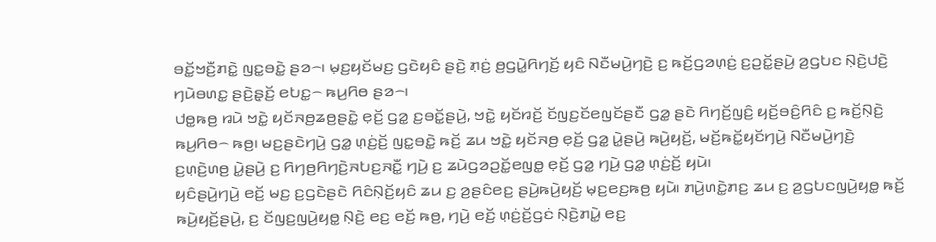ꤋꤢꤩ꤭ꤠꤢꤪ꤬ꤊꤢꤧ꤭ ꤜꤢ꤭ꤋꤢꤧ꤭ ꤔꤤ꤮꤯ ꤗ꤫ꤢ꤬ꤟꤢꤩꤗꤢ꤬ ꤞꤢꤧꤟꤢꤨ ꤔꤢꤧ꤬ ꤊ꤫ꤢꤦ꤬ ꤥ꤬ꤞꤣꤧ꤭ꤖꤚꤢꤩ꤬ ꤟꤢꤨ ꤡꤢꤪꤗꤣꤧ꤬ꤚꤢꤧ꤬ ꤢ꤬ ꤒꤢꤩ꤬ꤞꤤꤛ꤫ꤢꤦ꤬ ꤢ꤬ꤑꤢꤩ꤭ꤔꤣꤧ꤬ ꤤ꤬ꤞꤝꤢ ꤡ꤫ꤢꤧ꤬ꤓꤢꤧ꤬ ꤚꤣꤧꤋꤛꤢ꤭ ꤔꤢꤧ꤬ꤔ꤫ꤢꤩ꤬ ꤕꤝꤢ꤭꤮ ꤒꤣ꤬ꤖꤥ ꤔꤤ꤮꤯
ꤓꤥ꤭ꤒꤥ꤬ ꤙꤣꤧ ꤠꤢꤧ꤭ ꤟꤢꤩꤏꤥ꤬ꤘꤥ꤬ꤔꤢꤧ꤭ ꤕ꤫ꤢꤩ꤬ ꤞꤤ꤭ ꤢ꤬ꤋꤢꤩ꤭ꤔꤣꤧ꤬, ꤠꤢꤧ꤭ ꤟꤢꤩꤙꤢꤩ꤬ ꤢꤩꤜꤢ꤬ꤢꤩꤕꤜꤢꤩꤔꤢꤪ ꤞꤤ꤭ ꤔꤢꤧ ꤖꤚꤢꤩ꤬ꤜꤢꤨ꤬ ꤟꤢꤩ꤬ꤋꤢꤨ꤬ꤖꤢꤨ ꤢ꤬ ꤒꤢꤩ꤬ꤡ꤫ꤢꤧ꤬ ꤒꤣ꤬ꤖꤥ꤮ ꤒꤥ꤬꤯ ꤗꤢ꤬ꤔꤢꤧꤚꤣꤧ꤬ ꤞꤤ꤭ ꤛ꤫ꤢꤦ꤬ꤢꤩ꤬ ꤜꤢ꤭ꤋꤢꤧ꤭ ꤒꤢꤩ꤬ ꤘꤣ ꤠꤢꤧ꤭ ꤟꤢꤩꤏꤥ꤬ ꤕ꤫ꤢꤩ꤬ ꤞꤤ꤭ ꤣꤧ꤭ꤔꤣꤧ꤬ ꤒꤣꤧ꤬ꤟꤢꤩ꤬, ꤗꤢꤩ꤬ꤒꤢꤩ꤭ꤟꤢꤩꤚꤣꤧ꤬ ꤡꤢꤪꤗꤣꤧ꤬ꤚꤢꤧ꤬ ꤢ꤬ꤛ꤫ꤢꤧ꤬ꤛꤥ꤬ ꤣꤧ꤭ꤔꤣꤧ꤬ ꤢ꤬ ꤖꤚꤥ꤬ꤖꤚꤢꤧ꤬ꤏꤝꤢ꤬ꤏꤢꤪ꤭ ꤚꤣꤧ꤬ ꤢ꤬ ꤘꤣꤧꤞꤤꤑꤢꤩ꤭ꤕꤜꤥ꤭ ꤕ꤫ꤢꤩ꤬ ꤞꤤ꤭ ꤚꤣꤧ꤬ ꤞꤤ꤭ ꤛ꤫ꤢꤦ꤬ꤢꤩ꤬ ꤟꤣꤧ꤯
ꤟꤢꤨꤔꤣꤧ꤬ꤚꤣꤧ꤬ ꤕꤢꤩ꤬ ꤗꤢ꤬ ꤢ꤬ꤞꤢꤧꤔꤢꤧ ꤖꤢꤨꤡ꤫ꤢꤩ꤬ꤟꤢꤨ ꤘꤣ ꤢ꤬ ꤤ꤬ꤔꤢꤨꤕꤢ꤬ ꤔꤣꤧ꤬ꤒꤣꤧ꤬ꤟꤢꤩ꤬ ꤗ꤫ꤢ꤬ꤕꤢ꤬ꤒꤥ꤬ ꤟꤣꤧ꤯ ꤊꤣꤧ꤬ꤛꤢꤧ꤭ꤊꤢ꤬ ꤘꤣ ꤢ꤬ ꤤ꤬ꤞꤝꤢꤜꤣꤧ꤬ꤟꤥ꤭ ꤒꤢꤩ꤬ ꤒꤣꤧ꤬ꤟꤢꤩ꤬ꤔꤣꤧ꤬, ꤢ꤬ ꤢꤩꤜꤢ꤬ꤜꤣꤧ꤬ꤟꤥ꤭ ꤡ꤫ꤢꤧ꤬ ꤕꤢ꤬ ꤕꤢꤩ꤬ ꤒꤥ꤬, ꤚꤣꤧ꤬ ꤕꤢꤩ꤬ ꤛ꤫ꤢꤦ꤬ꤢꤩ꤬ꤞꤢꤦ ꤡ꤫ꤢꤧ꤬ꤊꤣꤧ꤭ ꤕꤢ꤬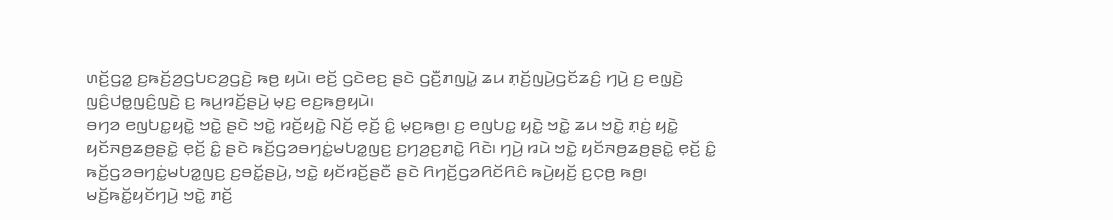ꤛꤢꤩ꤬ꤞꤤ꤭ ꤢ꤬ꤒꤢꤩ꤬ꤤ꤬ꤞꤝꤢꤤ꤬ꤞꤢꤧ꤬ ꤒꤥ꤬ ꤟꤣꤧ꤯ ꤕꤢꤩ꤬ ꤞꤢꤧꤕꤢ꤬ ꤔꤢꤧ ꤞꤢꤪ꤬ꤊꤜꤣꤧ꤭ ꤘꤣ ꤊ꤫ꤢꤩ꤬ꤜꤣꤧ꤬ꤞꤢꤩꤘꤢꤨ꤬ ꤚꤣꤧ꤬ ꤢ꤬ ꤕꤜ꤫ꤢꤧ꤬ ꤜꤢꤨ꤬ꤓꤥ꤭ꤜꤢꤨ꤬ꤜꤢꤧ꤬ ꤢ꤬ ꤒꤣ꤬ꤙꤢꤩ꤬ꤔꤣꤧ꤬ ꤗ꤫ꤢ꤬ ꤕꤢ꤬ꤒꤥ꤬ꤟꤣꤧ꤯
ꤋꤚꤤ ꤕꤜꤝꤢ꤭ꤟꤢꤧ꤭ ꤠꤢꤧ꤭ ꤔꤢꤧ ꤠꤢꤧ꤭ ꤙꤢꤩ꤬ꤟꤢꤧ꤭ ꤡꤢꤩ꤬ ꤕ꤫ꤢꤩ꤬ ꤢꤨ꤭ ꤗ꤫ꤢ꤬ꤒꤥ꤬꤯ ꤢ꤬ ꤕꤜꤝꤢ꤭ ꤟꤢꤧ꤭ ꤠꤢꤧ꤭ ꤘꤣ ꤠꤢꤧ꤭ ꤊ꤫ꤢꤦ꤬ ꤟꤢꤧ꤭ ꤟꤢꤩꤏꤥ꤬ꤘꤥ꤬ꤔꤢꤧ꤭ ꤕ꤫ꤢꤩ꤬ ꤢꤨ꤭ ꤔꤢꤧ ꤒꤢꤩ꤬ꤞꤤꤋꤚꤢꤦ꤭ꤗꤝꤤ꤭ꤜꤢ꤬ ꤢ꤬ꤚꤤ꤬ꤢ꤬ꤊꤢꤧ꤭ ꤖꤢꤧ꤯ ꤚꤣꤧ꤬ ꤙꤣꤧ ꤠꤢꤧ꤭ ꤟꤢꤩꤏꤥ꤬ꤘꤥ꤬ꤔꤢꤧ꤭ ꤕ꤫ꤢꤩ꤬ ꤢꤨ꤭ ꤒꤢꤩ꤬ꤞꤤꤋꤚꤢꤦ꤭ꤗꤝꤤ꤭ꤜꤢ꤬ ꤢ꤬ꤋꤢꤩ꤭ꤔꤣꤧ꤬, ꤠꤢꤧ꤭ ꤟꤢꤩꤙꤢꤩ꤬ꤔꤢꤪ ꤔꤢꤧ ꤖꤚꤢꤩ꤬ꤞꤤꤖꤢꤩꤖꤢꤨ ꤒꤣꤧ꤬ꤟꤢꤩ꤬ ꤢ꤬ꤍ꤫ꤥ꤬ ꤒꤥ꤬꤯ ꤗꤢꤩ꤬ꤒꤢꤩ꤭ꤟꤢꤩꤚꤣꤧ꤬ ꤠꤢꤧ꤭ ꤊꤢꤩ꤬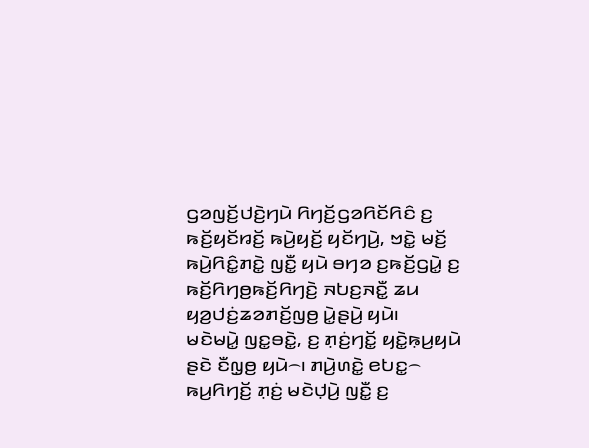ꤞꤤꤜꤢꤩ꤬ꤓꤢꤧ꤬ꤚꤣꤧ ꤖꤚꤢꤩ꤬ꤞꤤꤖꤢꤩꤖꤢꤨ ꤢ꤬ ꤒꤢꤩ꤬ꤟꤢꤩꤙꤢꤩ꤬ ꤒꤣꤧ꤬ꤟꤢꤩ꤬ ꤟꤢꤩꤚꤣꤧ꤬, ꤠꤢꤧ꤭ ꤗꤢꤩ꤬ ꤒꤣꤧ꤬ꤖꤢꤨ꤭ꤊꤢꤧ꤭ ꤜꤢꤪ꤭ ꤟꤣꤧ ꤋꤚꤤ ꤢ꤬ꤒꤢꤩ꤬ꤞꤣꤧ꤭ ꤢ꤬ ꤒꤢꤩ꤬ꤖꤚꤥ꤬ꤒꤢꤩ꤬ꤖꤚꤢꤧ꤬ ꤏꤝꤢ꤬ꤏꤢꤪ꤭ ꤘꤣ ꤟꤤ꤬ꤓꤢꤦ꤬ꤘꤤꤊꤢꤩ꤬ꤜꤥ꤬ ꤣꤧ꤭ꤔꤣꤧ꤬ ꤟꤣꤧ꤯
ꤗꤢꤧꤗꤣꤧ꤭ ꤜꤢ꤭ꤋꤢꤧ꤭, ꤢ꤬ ꤊ꤫ꤢꤦ꤬ꤚꤢꤩ꤭ ꤟꤢꤧ꤭ꤒ꤫ꤣ꤬ꤟꤣꤧ ꤔꤢꤧ ꤢꤪꤜ꤫ꤥ꤬ ꤟꤣꤧ꤮꤯ ꤊꤣꤧ꤬ꤛꤢꤧ꤭ ꤕꤝꤢ꤭꤮ ꤒꤣ꤬ꤖꤚꤢꤩ꤬ ꤊ꤫ꤢꤦ꤬ ꤗꤢꤧꤓ꤫ꤣꤧ꤬ ꤜꤢꤪ꤭ ꤢ꤬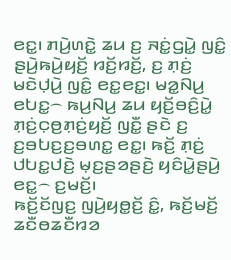ꤕꤢ꤭꤯ ꤊꤣꤧ꤬ꤛꤢꤧ꤭ ꤘꤣ ꤢ꤬ ꤏꤢꤦ꤭ꤞꤣꤧ꤭ ꤜꤢꤨ꤭ ꤔꤣꤧ꤬ꤒꤣꤧ꤬ꤟꤢꤩ꤬ ꤙꤢꤩ꤬ꤙꤢꤩ꤬, ꤢ꤬ ꤊ꤫ꤢꤦ꤬ ꤗꤢꤧꤓ꤫ꤣꤧ꤬ ꤜꤢꤨ꤭ ꤕꤢ꤭ꤕꤢ꤭꤯ ꤗꤤ꤭ꤡꤣ꤬ ꤕꤝꤢ꤭꤮ ꤒꤣ꤬ꤡꤣ꤬ ꤘꤣ ꤟꤢꤩ꤬ꤋꤢꤨ꤬ꤣꤧ꤭ ꤊ꤫ꤢꤦ꤬ꤍ꤫ꤥ꤬ꤊ꤫ꤢꤦ꤬ꤟꤢꤩ꤬ ꤜꤢꤪ꤭ ꤔꤢꤧ ꤢ꤬ ꤢ꤬ꤋꤝꤢ꤬ꤢ꤬ꤋꤛꤢ꤭ ꤕꤢ꤭꤯ ꤒꤢꤩ꤬ ꤊ꤫ꤢꤦ꤬ ꤓꤝꤢ꤭ꤓꤢꤧ꤬ ꤗ꤫ꤢ꤬ꤔꤤꤔꤢꤧ꤬ ꤟꤢꤨꤣꤧ꤭ꤔꤣꤧ꤬ ꤕꤢ꤭꤮ ꤢ꤬ꤗꤢꤩ꤬꤯
ꤒꤢꤩ꤬ꤢꤩꤜꤢ꤬ ꤜꤣꤧ꤬ꤟꤥ꤭ꤢꤩ꤬ ꤢꤨ꤭, ꤒꤢꤩ꤬ꤗꤢꤩ꤬ ꤘꤢꤪꤥꤘꤢꤪꤙꤤ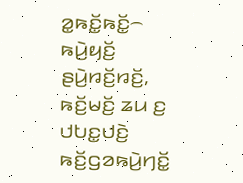ꤤ꤭ꤒꤢꤩ꤭ꤒꤢꤩ꤭꤮ ꤒꤣꤧ꤬ꤟꤢꤩ꤬ ꤔꤣꤧ꤬ꤙꤢꤩ꤬ꤙꤢꤩ꤬, ꤒꤢꤩ꤬ꤗꤢꤩ꤬ ꤘꤣ ꤢ꤬ ꤓꤝꤢ꤭ꤓꤢꤧ꤬ ꤒꤢꤩ꤬ꤞꤤꤒꤣꤧ꤬ꤚꤢꤩ꤭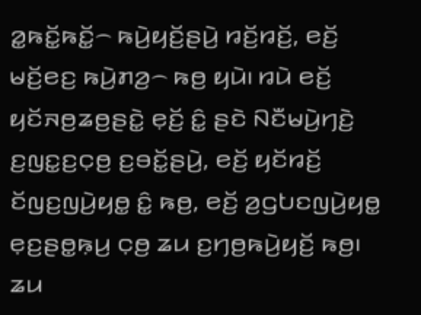ꤤ꤭ꤒꤢꤩ꤭ꤒꤢꤩ꤭꤮ ꤒꤣꤧ꤬ꤟꤢꤩ꤬ꤔꤣꤧ꤬ ꤙꤢꤩ꤬ꤙꤢꤩ꤬, ꤕꤢꤩ꤬ ꤗꤢꤩ꤬ꤕꤢ꤬ ꤒꤣꤧ꤬ꤊꤤ꤬꤮ ꤒꤥ꤬ ꤟꤣꤧ꤯ ꤙꤣꤧ ꤕꤢꤩ꤬ ꤟꤢꤩꤏꤥ꤬ꤘꤥ꤬ꤔꤢꤧ꤭ ꤕ꤫ꤢꤩ꤬ ꤢꤨ꤭ ꤔꤢꤧ ꤡꤢꤪꤗꤣꤧ꤬ꤚꤢꤧ꤬ ꤢ꤬ꤜꤢ꤭ꤢ꤬ꤍ꤫ꤥ꤬ ꤢ꤬ꤋꤢꤩ꤭ꤔꤣꤧ꤬, ꤕꤢꤩ꤬ ꤟꤢꤩꤙꤢꤩ꤬ ꤢꤩꤜꤢ꤬ꤜꤣꤧ꤬ꤟꤥ꤭ ꤢꤨ꤭ ꤒꤥ꤬, ꤕꤢꤩ꤬ ꤤ꤬ꤞꤝꤢꤜꤣꤧ꤬ꤟꤥ꤭ ꤕ꤫ꤢ꤬ꤔꤥ꤭ꤒ꤫ꤣ꤬ ꤍ꤫ꤥ꤬ ꤘꤣ ꤢ꤬ꤚꤥ꤬ꤒꤣꤧ꤬ꤟꤢꤩ꤬ ꤒꤥ꤬꤯ ꤘꤣ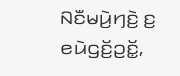ꤡꤢꤪꤗꤣꤧ꤬ꤚꤢꤧ꤬ ꤢ꤬ ꤕꤣꤧꤞꤢꤩ꤬ꤑꤢꤩ꤭,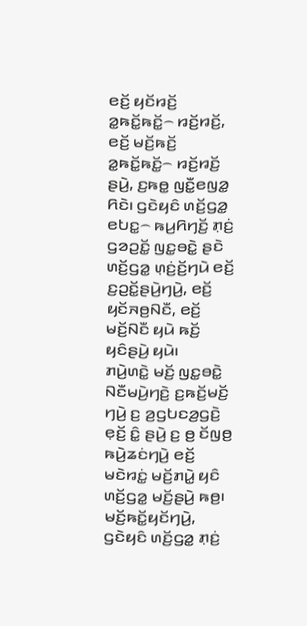ꤕꤢꤩ꤬ ꤟꤢꤩꤙꤢꤩ꤬ ꤤ꤭ꤒꤢꤩ꤭ꤒꤢꤩ꤭꤮ ꤙꤢꤩ꤬ꤙꤢꤩ꤬, ꤕꤢꤩ꤬ ꤗꤢꤩ꤬ꤒꤢꤩ꤬ ꤤ꤭ꤒꤢꤩ꤭ꤒꤢꤩ꤭꤮ ꤙꤢꤩ꤬ꤙꤢꤩ꤬ ꤔꤣꤧ꤬, ꤢ꤬ꤒꤥ꤭ ꤜꤢꤪ꤭ꤕꤜꤤ꤭ ꤖꤢꤧ꤯ ꤞꤢꤧꤟꤢꤨ ꤛꤢꤩ꤬ꤞꤤ꤭ ꤕꤝꤢ꤭꤮ ꤒꤣ꤬ꤖꤚꤢꤩ꤬ ꤊ꤫ꤢꤦ꤬ ꤞꤤꤑꤢꤩ꤭ ꤜꤢ꤭ꤋꤢꤧ꤭ ꤔꤢꤧ ꤛꤢꤩ꤬ꤞꤤ꤭ ꤛ꤫ꤢꤦ꤬ꤢꤩ꤬ꤚꤣꤧ ꤕꤢꤩ꤬ ꤢ꤬ꤑꤢꤩ꤭ꤔꤣꤧ꤬ꤚꤣꤧ꤬, ꤕꤢꤩ꤬ ꤟꤢꤩꤏꤥ꤬ꤡꤢꤪ, ꤕꤢꤩ꤬ ꤗꤢꤩ꤬ꤡꤢꤪ ꤟꤣꤧ ꤒꤢꤩ꤬ ꤟꤢꤨꤔꤣꤧ꤬ ꤟꤣꤧ꤯
ꤊꤣꤧ꤬ꤛꤢꤧ꤭ ꤗꤢꤩ꤬ ꤜꤢ꤭ꤋꤢꤧ꤭ ꤡꤢꤪꤗꤣꤧ꤬ꤚꤢꤧ꤬ ꤢ꤬ꤒꤢꤩ꤬ꤗꤢꤩ꤬ ꤚꤣꤧ꤬ ꤢ꤬ ꤤ꤬ꤞꤝꤢꤤ꤬ꤞꤢꤧ꤬ ꤕ꤫ꤢꤩ꤬ ꤢꤨ꤭ ꤔꤣꤧ꤬ ꤢ꤬ ꤥ꤬ ꤢꤩꤜꤥ꤬ ꤒꤣꤧ꤬ꤘꤢꤦꤚꤣꤧ꤬ ꤕꤢꤩ꤬ ꤗꤢꤧꤙꤢꤦ꤭ ꤗꤢꤩ꤬ꤊꤣꤧ꤭ ꤟꤢꤨ ꤛꤢꤩ꤬ꤞꤤ꤭ ꤗꤢꤩ꤬ꤔꤣꤧ꤬ ꤒꤥ꤬꤯ ꤗꤢꤩ꤬ꤒꤢꤩ꤭ꤟꤢꤩꤚꤣꤧ꤬, ꤞꤢꤧꤟꤢꤨ ꤛꤢꤩ꤬ꤞꤤ꤭ ꤊ꤫ꤢꤦ꤬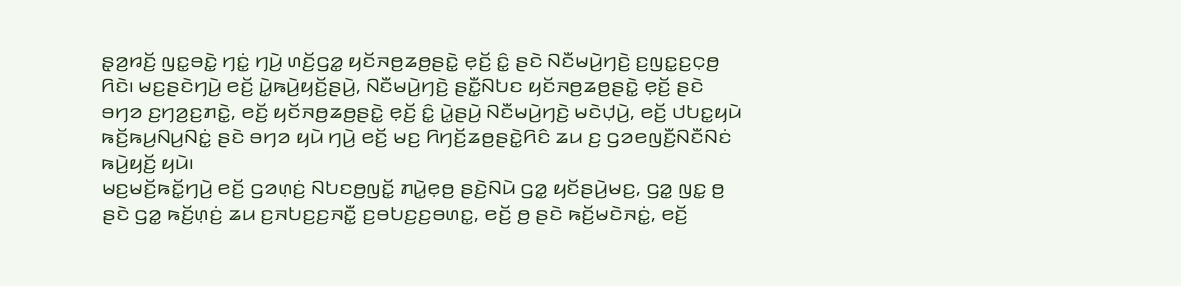ꤔ꤫ꤤ꤬ꤙꤢꤩ꤬ ꤜꤢ꤭ꤋꤢꤧ꤭ ꤚꤢꤦ꤭ ꤚꤣꤧ꤬ ꤛꤢꤩ꤬ꤞꤤ꤭ ꤟꤢꤩꤏꤥ꤬ꤘꤥ꤬ꤔꤢꤧ꤭ ꤕ꤫ꤢꤩ꤬ ꤢꤨ꤭ ꤔꤢꤧ ꤡꤢꤪꤗꤣꤧ꤬ꤚꤢꤧ꤬ ꤢ꤬ꤜꤢ꤭ꤢ꤬ꤍ꤫ꤥ꤬ ꤖꤢꤧ꤯ ꤗꤢ꤬ꤔꤢꤧꤚꤣꤧ꤬ ꤕꤢꤩ꤬ ꤣꤧ꤭ꤒꤣꤧ꤬ꤟꤢꤩ꤬ꤔꤣꤧ꤬, ꤡꤢꤪꤗꤣꤧ꤬ꤚꤢꤧ꤬ ꤔꤢꤪ꤭ꤡꤝꤢ ꤟꤢꤩꤏꤥ꤬ꤘꤥ꤬ꤔꤢꤧ꤭ ꤕ꤫ꤢꤩ꤬ ꤔꤢꤧ ꤋꤚꤤ ꤢ꤬ꤚꤤ꤬ꤢ꤬ꤊꤢꤧ꤭, ꤕꤢꤩ꤬ ꤟꤢꤩꤏꤥ꤬ꤘꤥ꤬ꤔꤢꤧ꤭ ꤕ꤫ꤢꤩ꤬ ꤢꤨ꤭ ꤣꤧ꤭ꤔꤣꤧ꤬ ꤡꤢꤪꤗꤣꤧ꤬ꤚꤢꤧ꤬ ꤗꤢꤧꤓ꤫ꤣꤧ꤬, ꤕꤢꤩ꤬ ꤓꤝꤢ꤭ꤟꤣꤧ ꤒꤢꤩ꤬ꤒꤣ꤬ꤡꤣ꤬ꤡꤢꤦ꤭ ꤔꤢꤧ ꤋꤚꤤ ꤟꤣꤧ ꤚꤣꤧ꤬ ꤕꤢꤩ꤬ ꤗꤢ꤬ ꤖꤚꤢꤩ꤬ꤘꤥ꤬ꤔꤢꤧ꤭ꤖꤢꤨ ꤘꤣ ꤢ꤬ ꤞꤤꤕꤜꤢꤪ꤬ꤡꤢꤪꤡꤢꤦ ꤒꤣꤧ꤬ꤟꤢꤩ꤬ ꤟꤣꤧ꤯
ꤗꤢ꤬ꤗꤢꤩ꤬ꤒꤢꤩ꤭ꤚꤣꤧ꤬ ꤕꤢꤩ꤬ ꤞꤤꤛ꤫ꤢꤦ꤬ ꤡꤝꤢꤥ꤬ꤜꤢꤩ꤭ ꤊꤣꤧ꤭ꤕ꤫ꤥ꤬ ꤔꤢꤧ꤬ꤡꤣꤧ ꤞꤤ꤭ ꤟꤢꤩꤔꤣꤧ꤬ꤗꤢ꤬, ꤞꤤ꤭ ꤜꤢ꤭ ꤥ꤬ ꤔꤢꤧ ꤞꤤ꤭ ꤒꤢꤩ꤬ꤛ꤫ꤢꤦ꤬ ꤘꤣ ꤢ꤬ꤏꤝꤢ꤬ꤢ꤬ꤏꤢꤪ꤭ ꤢ꤬ꤋꤝꤢ꤬ꤢ꤬ꤋꤛꤢ꤭, ꤕꤢꤩ꤬ ꤥ꤬ ꤔꤢꤧ ꤒꤢꤩ꤬ꤗꤢꤧꤏꤢꤦ꤭, ꤕꤢꤩ꤬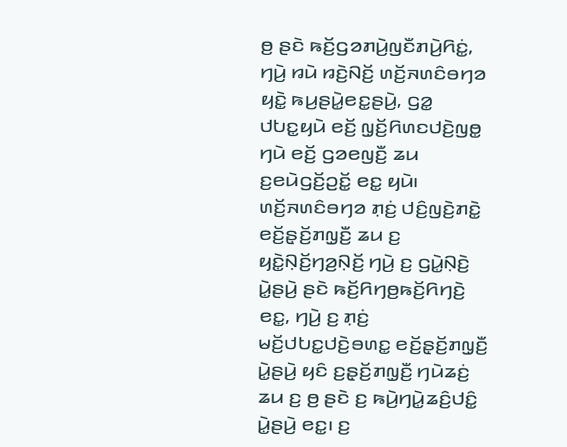ꤥ꤬ ꤔꤢꤧ ꤒꤢꤩ꤬ꤞꤤꤊꤣꤧ꤬ꤜꤢꤪꤊꤣꤧ꤬ꤖꤢꤦ꤭, ꤚꤣꤧ꤬ ꤙꤣꤧ ꤙꤢꤧ꤬ꤡꤢꤩ꤬ ꤛꤢꤩ꤬ꤏꤛꤢꤨꤋꤚꤤ ꤟꤢꤧ꤭ ꤒꤣ꤬ꤔꤣꤧ꤭ꤕꤢ꤭ꤔꤣꤧ꤬, ꤞꤤ꤭ ꤓꤝꤢ꤭ꤟꤣꤧ ꤕꤢꤩ꤬ ꤜ꤫ꤢꤩ꤬ꤖꤛꤢꤓꤢꤧ꤬ꤜꤥ꤭ ꤚꤣꤧ ꤕꤢꤩ꤬ ꤞꤤꤕꤜꤢꤪ꤬ ꤘꤣ ꤢ꤬ꤕꤣꤧꤞꤢꤩ꤬ꤑꤢꤩ꤭ ꤕꤢ꤭ ꤟꤣꤧ꤯
ꤛꤢꤩ꤬ꤏꤛꤢꤨꤋꤚꤤ ꤊ꤫ꤢꤦ꤬ ꤓꤢꤨ꤬ꤜꤢꤧ꤬ꤊꤢꤧ꤭ ꤕꤢꤩ꤬ꤔ꤫ꤢꤩ꤬ꤊꤜ꤫ꤢꤪ꤬ ꤘꤣ ꤢ꤬ ꤟꤢꤧ꤭ꤡ꤫ꤢꤩ꤬ꤚꤤ꤬ꤡ꤫ꤢꤩ꤬ ꤚꤣꤧ꤬ ꤢ꤬ ꤞꤣꤧ꤭ꤡ꤫ꤢꤧ꤬ ꤣꤧ꤭ꤔꤣꤧ꤬ ꤔꤢꤧ ꤒꤢꤩ꤬ꤖꤚꤥ꤬ꤒꤢꤩ꤬ꤖꤚꤢꤧ꤬ ꤕꤢ꤭, ꤚꤣꤧ꤬ ꤢ꤬ ꤊ꤫ꤢꤦ꤬ ꤗꤢꤩ꤬ꤓꤝꤢ꤭ꤓꤢꤧ꤬ꤋꤛꤢ꤭ ꤕꤢꤩ꤬ꤔ꤫ꤢꤩ꤬ꤊꤜ꤫ꤢꤪ꤬ ꤣꤧ꤭ꤔꤣꤧ꤬ ꤟꤢꤨ ꤢ꤬ꤔ꤫ꤢꤩ꤬ꤊꤜ꤫ꤢꤪ꤬ ꤚꤣꤧꤘꤢꤦ꤬ ꤘꤣ ꤢ꤬ ꤥ꤬ ꤔꤢꤧ ꤢ꤬ ꤒꤣꤧ꤬ꤚꤣꤧ꤭ꤘꤢꤨ꤬ꤓꤢꤨ꤭ ꤣꤧ꤭ꤔꤣꤧ꤬ ꤕꤢ꤭꤯ ꤢ꤬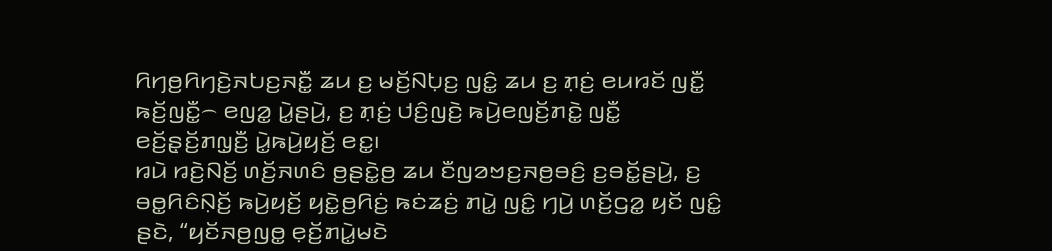ꤖꤚꤥ꤬ꤖꤚꤢꤧ꤬ꤏꤝꤢ꤬ꤏꤢꤪ꤭ ꤘꤣ ꤢ꤬ ꤗꤢꤩ꤬ꤡꤝ꤫ꤢ꤬ ꤜꤢꤨ꤭ ꤘꤣ ꤢ꤬ ꤊ꤫ꤢꤦ꤬ ꤕꤣꤙꤢꤩ ꤜꤢꤪ꤭ ꤒꤢꤩ꤬ꤜꤢꤪ꤭꤮ ꤕꤜꤤ꤭ ꤣꤧ꤭ꤔꤣꤧ꤬, ꤢ꤬ ꤊ꤫ꤢꤦ꤬ ꤓꤢꤨ꤬ꤜꤢꤧ꤬ ꤒꤣꤧ꤬ꤕꤜꤢꤩ꤬ꤊꤢꤧ꤭ ꤜꤢꤪ꤭ ꤕꤢꤩ꤬ꤔ꤫ꤢꤩ꤬ꤊꤜ꤫ꤢꤪ꤬ ꤣꤧ꤭ꤒꤣꤧ꤬ꤟꤢꤩ꤬ ꤕꤢ꤭꤯
ꤙꤣꤧ ꤙꤢꤧ꤬ꤡꤢꤩ꤬ ꤛꤢꤩ꤬ꤏꤛꤢꤨ ꤥ꤬ꤔꤢꤧ꤭ꤥ꤬ ꤘꤣ ꤢꤪꤜꤤꤠꤢ꤬ꤏꤥ꤬ꤋꤢꤨ꤬ ꤢ꤬ꤋꤢꤩ꤭ꤔꤣꤧ꤬, ꤢ꤬ ꤋꤥ꤭ꤖꤢꤨꤡ꤫ꤢꤩ꤬ ꤒꤣꤧ꤬ꤟꤢꤩ꤬ ꤟꤢꤧ꤭ꤥ꤬ꤖꤢꤦ꤬ ꤒꤢꤦꤘꤢꤦ꤬ ꤊꤣꤧ꤭ ꤜꤢꤨ꤭ ꤚꤣꤧ꤬ ꤛꤢꤩ꤬ꤞꤤ꤭ ꤟꤢꤩ ꤜꤢꤨ꤭ ꤔꤢꤧ, “ꤟꤢꤩꤏꤥ꤬ꤜꤥ꤭ ꤕ꤫ꤢꤩ꤬ꤊꤣꤧ꤭ꤗꤢꤧ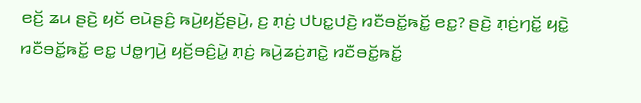ꤕꤢꤩ꤬ ꤘꤣ ꤔꤢꤧ꤬ ꤟꤢꤩ ꤕꤣꤧꤔꤢꤨ꤬ ꤒꤣꤧ꤬ꤟꤢꤩ꤬ꤔꤣꤧ꤬, ꤢ꤬ ꤊ꤫ꤢꤦ꤬ ꤓꤝꤢ꤭ꤓꤢꤧ꤬ ꤙꤢꤪꤋꤢꤩ꤭ꤒꤢꤩ꤭ ꤕꤢ꤭? ꤔꤢꤧ꤬ ꤊ꤫ꤢꤦ꤬ꤚꤢꤩ꤭ ꤟꤢꤧ꤭ ꤙꤢꤪꤋꤢꤩ꤭ꤒꤢꤩ꤭ ꤕꤢ꤭ ꤓꤥ꤭ꤚꤣꤧ꤬ ꤟꤢꤩ꤬ꤋꤢꤨ꤬ꤣꤧ꤭ ꤊ꤫ꤢꤦ꤬ ꤒꤣꤧ꤬ꤘꤢꤦ꤬ꤊꤢꤧ꤭ ꤙꤢꤪꤋꤢꤩ꤭ꤒꤢꤩ꤭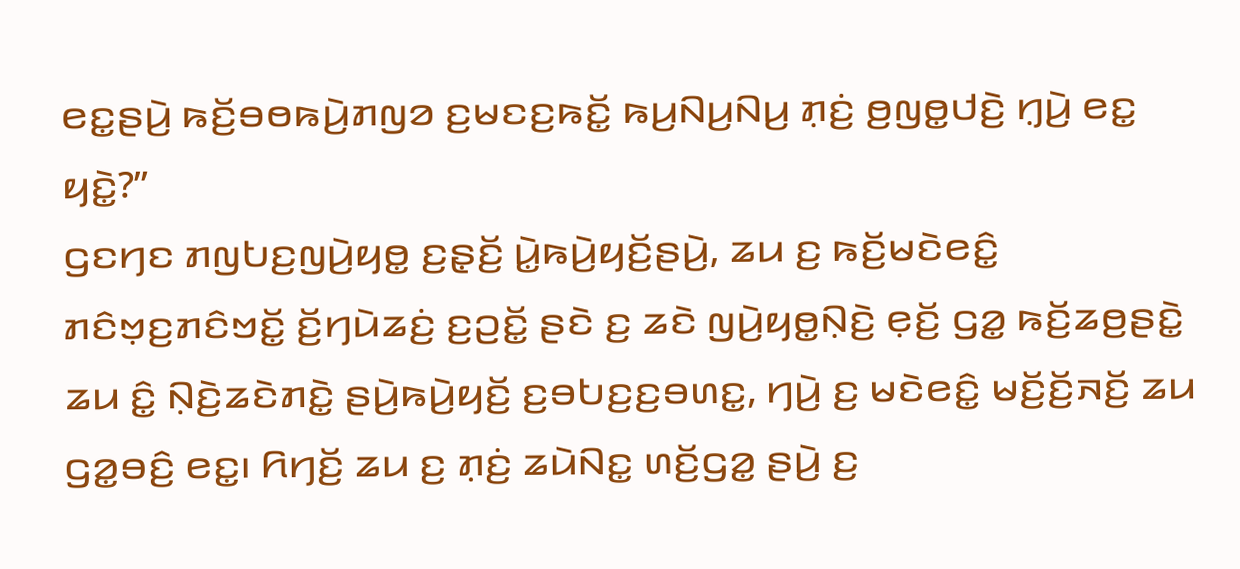ꤕꤢ꤭ꤔꤣꤧ꤬ ꤒꤢꤩ꤬ꤋꤥꤒꤣꤧ꤬ꤊꤜꤤ ꤢ꤬ꤗꤢꤢ꤬ꤒꤢꤩ꤭ ꤒꤣ꤬ꤡꤣ꤬ꤡꤣ꤬ ꤊ꤫ꤢꤦ꤬ ꤥ꤬ꤜꤥ꤭ꤓꤢꤧ꤬ ꤚ꤫ꤣꤧ꤬ ꤕꤢ꤭ ꤟꤢꤧ꤭?”
ꤞꤢꤚꤢ ꤊꤜꤝꤢ꤬ꤜꤣꤧ꤬ꤟꤥ꤭ ꤢ꤬ꤔ꤫ꤢꤩ꤬ ꤣꤧ꤭ꤒꤣꤧ꤬ꤟꤢꤩ꤬ꤔꤣꤧ꤬, ꤘꤣ ꤢ꤬ ꤒꤢꤩ꤬ꤗꤢꤧꤕꤢꤨ꤭ ꤊꤢꤨꤠ꤫ꤢ꤬ꤊꤢꤨꤠꤢꤩ꤭ ꤢꤩ꤬ꤚꤣꤧꤘꤢꤦ꤬ ꤢ꤬ꤑꤢꤩ꤭ ꤔꤢꤧ ꤢ꤬ ꤘꤢꤧ ꤜꤣꤧ꤬ꤟꤥ꤭ꤡ꤫ꤢꤧ꤬ ꤕ꤫ꤢꤩ꤬ ꤞꤤ꤭ ꤒꤢꤩ꤬ꤘꤥ꤬ꤔꤢꤧ꤭ ꤘꤣ ꤢꤨ꤭ ꤡ꤫ꤢꤧ꤬ꤘꤢꤧꤊꤢꤧ꤭ ꤔꤣꤧ꤬ꤒꤣꤧ꤬ꤟꤢꤩ꤬ ꤢ꤬ꤋꤝꤢ꤬ꤢ꤬ꤋꤛꤢ꤭, ꤚꤣꤧ꤬ ꤢ꤬ ꤗꤢꤧꤕꤢꤨ꤭ ꤗꤢꤩ꤬ꤢꤩ꤬ꤏꤢꤩ꤬ ꤘꤣ ꤞꤤ꤭ꤋꤢꤨ꤬ ꤕꤢ꤭꤯ ꤖꤚꤢꤩ꤬ ꤘꤣ ꤢ꤬ ꤊ꤫ꤢꤦ꤬ ꤘꤣꤧꤡꤢ꤭ ꤛꤢꤩ꤬ꤞꤤ꤭ ꤔꤣꤧ꤬ ꤢ꤬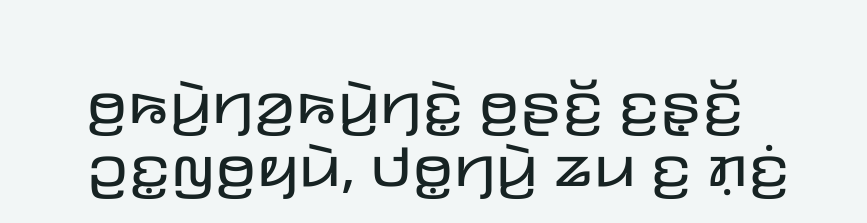ꤥ꤬ꤒꤣꤧ꤬ꤚꤤ꤬ꤒꤣꤧ꤬ꤚꤢꤧ꤭ ꤥ꤬ꤔꤢꤩ꤬ ꤢ꤬ꤔ꤫ꤢꤩ꤬ ꤑꤢ꤭ꤜꤥ꤬ꤟꤣꤧ, ꤓꤥ꤭ꤚꤣꤧ꤬ ꤘꤣ ꤢ꤬ ꤊ꤫ꤢꤦ꤬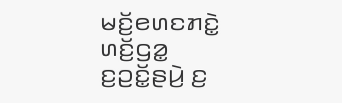ꤗꤢꤩ꤬ꤕꤛꤢꤊꤢꤧ꤭ ꤛꤢꤩ꤬ꤞꤤ꤭ ꤢ꤬ꤑꤢꤩ꤭ꤔꤣꤧ꤬ ꤢ꤬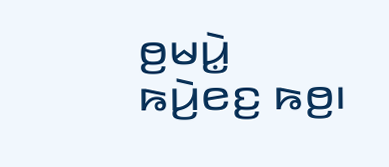ꤥ꤬ꤗꤣꤧ꤭ ꤒꤣꤧ꤬ꤕꤢ꤬ ꤒꤥ꤬꤯